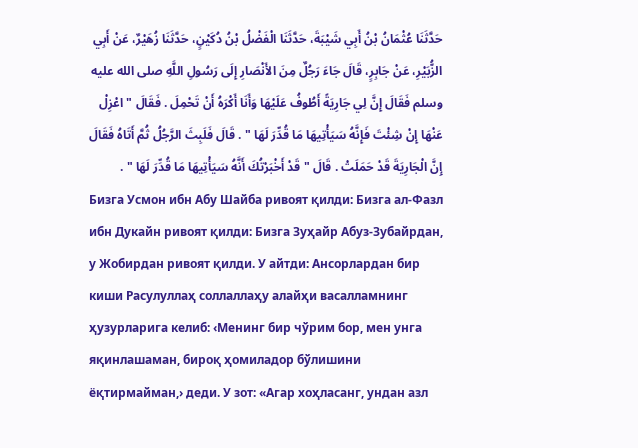حَدَّثَنَا عُثْمَانُ بْنُ أَبِي شَيْبَةَ، حَدَّثَنَا الْفَضْلُ بْنُ دُكَيْنٍ، حَدَّثَنَا زُهَيْرٌ، عَنْ أَبِي الزُّبَيْرِ، عَنْ جَابِرٍ، قَالَ جَاءَ رَجُلٌ مِنَ الأَنْصَارِ إِلَى رَسُولِ اللَّهِ صلى الله عليه وسلم فَقَالَ إِنَّ لِي جَارِيَةً أَطُوفُ عَلَيْهَا وَأَنَا أَكْرَهُ أَنْ تَحْمِلَ . فَقَالَ " اعْزِلْ عَنْهَا إِنْ شِئْتَ فَإِنَّهُ سَيَأْتِيهَا مَا قُدِّرَ لَهَا " . قَالَ فَلَبِثَ الرَّجُلُ ثُمَّ أَتَاهُ فَقَالَ إِنَّ الْجَارِيَةَ قَدْ حَمَلَتْ . قَالَ " قَدْ أَخْبَرْتُكَ أَنَّهُ سَيَأْتِيهَا مَا قُدِّرَ لَهَا " .
Бизга Усмон ибн Абу Шайба ривоят қилди: Бизга ал-Фазл ибн Дукайн ривоят қилди: Бизга Зуҳайр Абуз-Зубайрдан, у Жобирдан ривоят қилди. У айтди: Ансорлардан бир киши Расулуллаҳ соллаллаҳу алайҳи васалламнинг ҳузурларига келиб: ‹Менинг бир чўрим бор, мен унга яқинлашаман, бироқ ҳомиладор бўлишини ёқтирмайман,› деди. У зот: «Агар хоҳласанг, ундан азл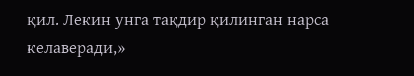қил. Лекин унга тақдир қилинган нарса келаверади,»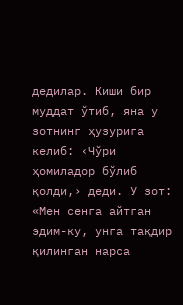дедилар. Киши бир муддат ўтиб, яна у зотнинг ҳузурига келиб: ‹Чўри ҳомиладор бўлиб қолди,› деди. У зот: «Мен сенга айтган эдим-ку, унга тақдир қилинган нарса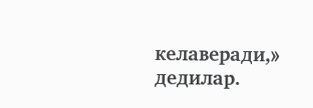келаверади,» дедилар.